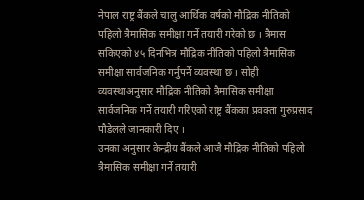नेपाल राष्ट्र बैंकले चालु आर्थिक वर्षको मौद्रिक नीतिको पहिलो त्रैमासिक समीक्षा गर्ने तयारी गरेको छ । त्रैमास सकिएको ४५ दिनभित्र मौद्रिक नीतिको पहिलो त्रैमासिक समीक्षा सार्वजनिक गर्नुपर्ने व्यवस्था छ । सोही व्यवस्थाअनुसार मौद्रिक नीतिको त्रैमासिक समीक्षा सार्वजनिक गर्ने तयारी गरिएको राष्ट्र बैंकका प्रवक्ता गुरुप्रसाद पौडेलले जानकारी दिए ।
उनका अनुसार केन्द्रीय बैंकले आजै मौद्रिक नीतिको पहिलो त्रैमासिक समीक्षा गर्ने तयारी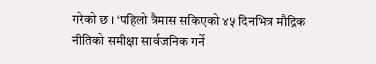गरेको छ । ‘पहिलो त्रैमास सकिएको ४५ दिनभित्र मौद्रिक नीतिको समीक्षा सार्वजनिक गर्ने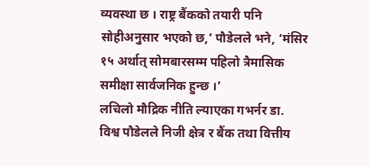व्यवस्था छ । राष्ट्र बैंकको तयारी पनि सोहीअनुसार भएको छ,’ पौडेलले भने, ‘मंसिर १५ अर्थात् सोमबारसम्म पहिलो त्रैमासिक समीक्षा सार्वजनिक हुन्छ ।’
लचिलो मौद्रिक नीति ल्याएका गभर्नर डा. विश्व पौडेलले निजी क्षेत्र र बैंक तथा वित्तीय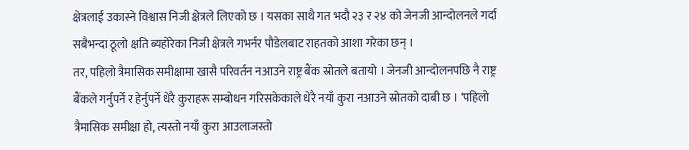क्षेत्रलाई उकास्ने विश्वास निजी क्षेत्रले लिएको छ । यसका साथै गत भदौ २३ र २४ को जेनजी आन्दोलनले गर्दा सबैभन्दा ठूलो क्षति ब्यहोरेका निजी क्षेत्रले गभर्नर पौडेलबाट राहतको आशा गरेका छन् ।
तर, पहिलो त्रैमासिक समीक्षामा खासै परिवर्तन नआउने राष्ट्र बैंक स्रोतले बतायो । जेनजी आन्दोलनपछि नै राष्ट्र बैंकले गर्नुपर्ने र हेर्नुपर्ने धेरै कुराहरू सम्बोधन गरिसकेकाले धेरै नयाँ कुरा नआउने स्रोतको दाबी छ । ‘पहिलो त्रैमासिक समीक्षा हो, त्यस्तो नयाँ कुरा आउलाजस्तो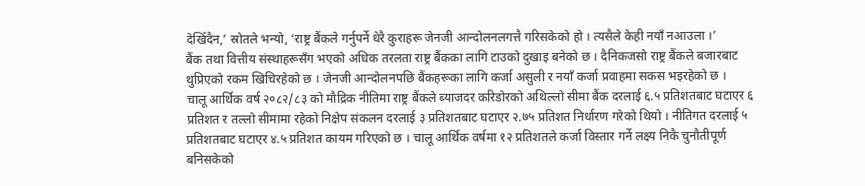देखिँदैन,’ स्रोतले भन्यो, ‘राष्ट्र बैंकले गर्नुपर्ने धेरै कुराहरू जेनजी आन्दोलनलगत्तै गरिसकेको हो । त्यसैले केही नयाँ नआउला ।’
बैंक तथा वित्तीय संस्थाहरूसँग भएको अधिक तरलता राष्ट्र बैंकका लागि टाउको दुखाइ बनेको छ । दैनिकजसो राष्ट्र बैंकले बजारबाट थुप्रिएको रकम खिचिरहेको छ । जेनजी आन्दोलनपछि बैंकहरूका लागि कर्जा असुली र नयाँ कर्जा प्रवाहमा सकस भइरहेको छ ।
चालू आर्थिक वर्ष २०८२/८३ को मौद्रिक नीतिमा राष्ट्र बैंकले ब्याजदर करिडोरको अथिल्लो सीमा बैंक दरलाई ६.५ प्रतिशतबाट घटाएर ६ प्रतिशत र तल्लो सीमामा रहेको निक्षेप संकलन दरलाई ३ प्रतिशतबाट घटाएर २.७५ प्रतिशत निर्धारण गरेको थियो । नीतिगत दरलाई ५ प्रतिशतबाट घटाएर ४.५ प्रतिशत कायम गरिएको छ । चालू आर्थिक वर्षमा १२ प्रतिशतले कर्जा विस्तार गर्ने लक्ष्य निकै चुनौतीपूर्ण बनिसकेको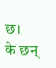छ।
के छन्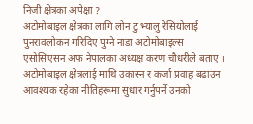निजी क्षेत्रका अपेक्षा ?
अटोमोबाइल क्षेत्रका लागि लोन टु भ्यालु रेसियोलाई पुनरावलोकन गरिदिए पुग्ने नाडा अटोमोबाइल्स एसोसिएसन अफ नेपालका अध्यक्ष करण चौधरीले बताए । अटोमोबाइल क्षेत्रलाई माथि उकास्न र कर्जा प्रवाह बढाउन आवश्यक रहेका नीतिहरूमा सुधार गर्नुपर्ने उनको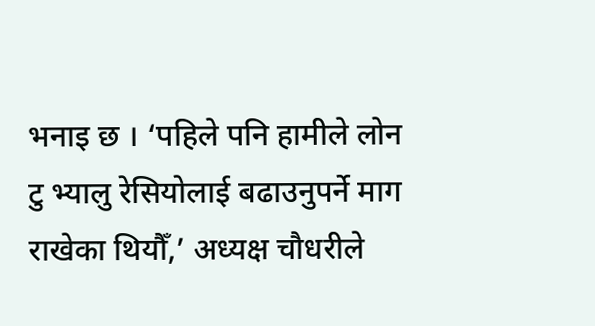भनाइ छ । ‘पहिले पनि हामीले लोन टु भ्यालु रेसियोलाई बढाउनुपर्ने माग राखेका थियौँ,’ अध्यक्ष चौधरीले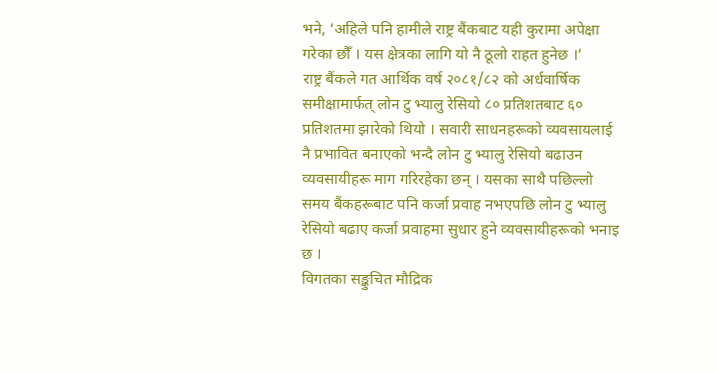भने, ‘अहिले पनि हामीले राष्ट्र बैंकबाट यही कुरामा अपेक्षा गरेका छौँ । यस क्षेत्रका लागि यो नै ठूलो राहत हुनेछ ।’
राष्ट्र बैंकले गत आर्थिक वर्ष २०८१/८२ को अर्धवार्षिक समीक्षामार्फत् लोन टु भ्यालु रेसियो ८० प्रतिशतबाट ६० प्रतिशतमा झारेको थियो । सवारी साधनहरूको व्यवसायलाई नै प्रभावित बनाएको भन्दै लोन टु भ्यालु रेसियो बढाउन व्यवसायीहरू माग गरिरहेका छन् । यसका साथै पछिल्लो समय बैंकहरूबाट पनि कर्जा प्रवाह नभएपछि लोन टु भ्यालु रेसियो बढाए कर्जा प्रवाहमा सुधार हुने व्यवसायीहरूको भनाइ छ ।
विगतका सङ्कुचित मौद्रिक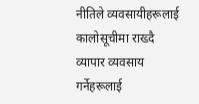नीतिले व्यवसायीहरूलाई कालोसूचीमा राख्दै व्यापार व्यवसाय गर्नेहरूलाई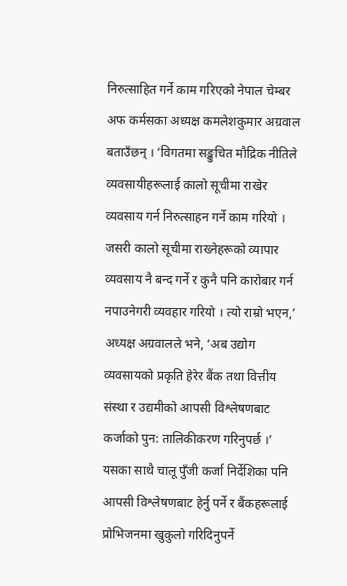निरुत्साहित गर्ने काम गरिएको नेपाल चेम्बर अफ कर्मसका अध्यक्ष कमलेशकुमार अग्रवाल बताउँछन् । ‘विगतमा सङ्कुचित मौद्रिक नीतिले व्यवसायीहरूलाई कालो सूचीमा राखेर व्यवसाय गर्न निरुत्साहन गर्ने काम गरियो । जसरी कालो सूचीमा राख्नेहरूको व्यापार व्यवसाय नै बन्द गर्ने र कुनै पनि कारोबार गर्न नपाउनेगरी व्यवहार गरियो । त्यो राम्रो भएन,’ अध्यक्ष अग्रवालले भने, ‘अब उद्योग व्यवसायको प्रकृति हेरेर बैंक तथा वित्तीय संस्था र उद्यमीको आपसी विश्लेषणबाट कर्जाको पुन: तालिकीकरण गरिनुपर्छ ।’
यसका साथै चालू पुँजी कर्जा निर्देशिका पनि आपसी विश्लेषणबाट हेर्नु पर्ने र बैंकहरूलाई प्रोभिजनमा खुकुलो गरिदिनुपर्ने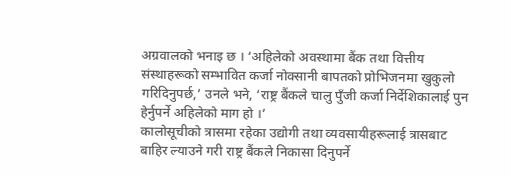अग्रवालको भनाइ छ । ‘अहिलेको अवस्थामा बैंक तथा वित्तीय संस्थाहरूको सम्भावित कर्जा नोक्सानी बापतको प्रोभिजनमा खुकुलो गरिदिनुपर्छ,’ उनले भने, ‘राष्ट्र बैंकले चालु पुँजी कर्जा निर्देशिकालाई पुन हेर्नुपर्ने अहिलेको माग हो ।’
कालोसूचीको त्रासमा रहेका उद्योगी तथा व्यवसायीहरूलाई त्रासबाट बाहिर ल्याउने गरी राष्ट्र बैंकले निकासा दिनुपर्ने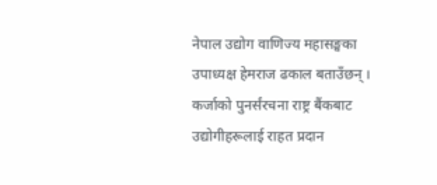नेपाल उद्योग वाणिज्य महासङ्घका उपाध्यक्ष हेमराज ढकाल बताउँछन् । कर्जाको पुनर्संरचना राष्ट्र बैंकबाट उद्योगीहरूलाई राहत प्रदान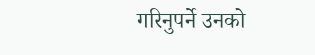गरिनुपर्ने उनको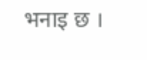भनाइ छ ।